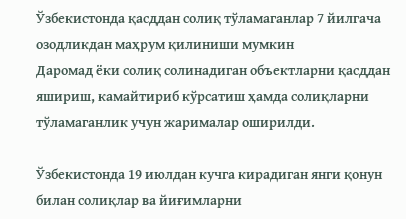Ўзбекистонда қасддан солиқ тўламаганлар 7 йилгача озодликдан маҳрум қилиниши мумкин
Даромад ёки солиқ солинадиган объектларни қасддан яшириш, камайтириб кўрсатиш ҳамда солиқларни тўламаганлик учун жарималар оширилди.

Ўзбекистонда 19 июлдан кучга кирадиган янги қонун билан солиқлар ва йиғимларни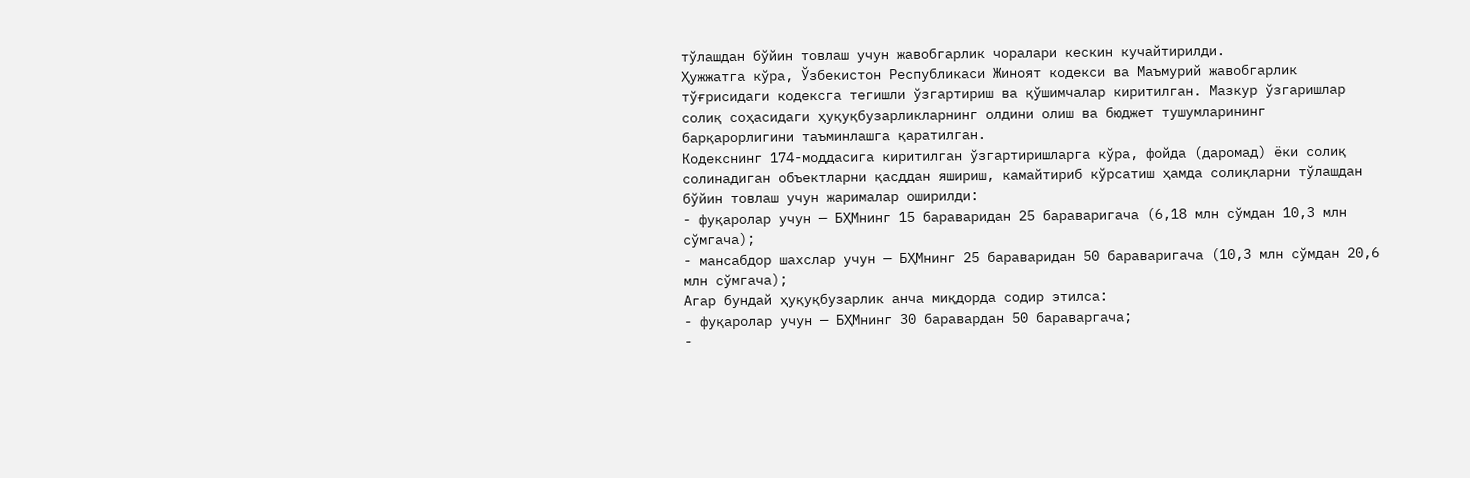тўлашдан бўйин товлаш учун жавобгарлик чоралари кескин кучайтирилди.
Ҳужжатга кўра, Ўзбекистон Республикаси Жиноят кодекси ва Маъмурий жавобгарлик тўғрисидаги кодексга тегишли ўзгартириш ва қўшимчалар киритилган. Мазкур ўзгаришлар солиқ соҳасидаги ҳуқуқбузарликларнинг олдини олиш ва бюджет тушумларининг барқарорлигини таъминлашга қаратилган.
Кодекснинг 174-моддасига киритилган ўзгартиришларга кўра, фойда (даромад) ёки солиқ солинадиган объектларни қасддан яшириш, камайтириб кўрсатиш ҳамда солиқларни тўлашдан бўйин товлаш учун жарималар оширилди:
- фуқаролар учун — БҲМнинг 15 бараваридан 25 бараваригача (6,18 млн сўмдан 10,3 млн сўмгача);
- мансабдор шахслар учун — БҲМнинг 25 бараваридан 50 бараваригача (10,3 млн сўмдан 20,6 млн сўмгача);
Агар бундай ҳуқуқбузарлик анча миқдорда содир этилса:
- фуқаролар учун — БҲМнинг 30 баравардан 50 бараваргача;
-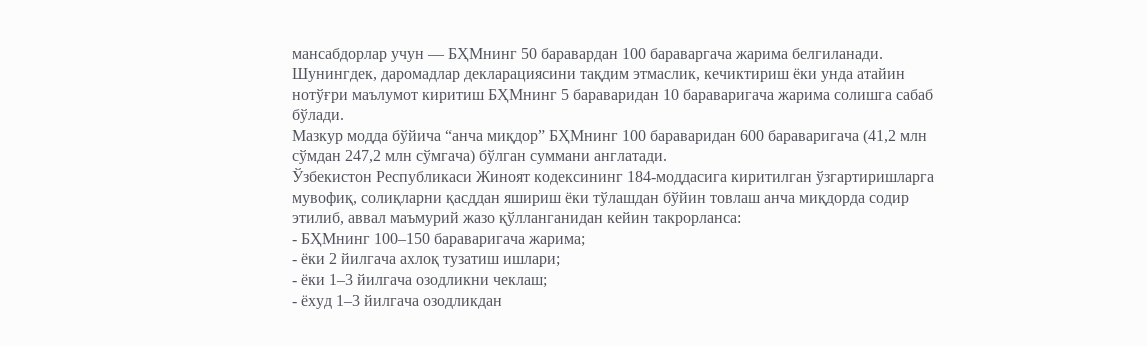мансабдорлар учун — БҲМнинг 50 баравардан 100 бараваргача жарима белгиланади.
Шунингдек, даромадлар декларациясини тақдим этмаслик, кечиктириш ёки унда атайин нотўғри маълумот киритиш БҲМнинг 5 бараваридан 10 бараваригача жарима солишга сабаб бўлади.
Мазкур модда бўйича “анча миқдор” БҲМнинг 100 бараваридан 600 бараваригача (41,2 млн сўмдан 247,2 млн сўмгача) бўлган суммани англатади.
Ўзбекистон Республикаси Жиноят кодексининг 184-моддасига киритилган ўзгартиришларга мувофиқ, солиқларни қасддан яшириш ёки тўлашдан бўйин товлаш анча миқдорда содир этилиб, аввал маъмурий жазо қўлланганидан кейин такрорланса:
- БҲМнинг 100–150 бараваригача жарима;
- ёки 2 йилгача ахлоқ тузатиш ишлари;
- ёки 1–3 йилгача озодликни чеклаш;
- ёхуд 1–3 йилгача озодликдан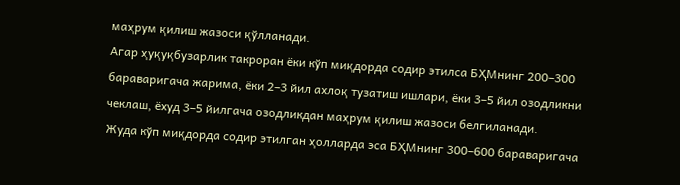маҳрум қилиш жазоси қўлланади.
Агар ҳуқуқбузарлик такроран ёки кўп миқдорда содир этилса БҲМнинг 200–300 бараваригача жарима, ёки 2–3 йил ахлоқ тузатиш ишлари, ёки 3–5 йил озодликни чеклаш, ёхуд 3–5 йилгача озодликдан маҳрум қилиш жазоси белгиланади.
Жуда кўп миқдорда содир этилган ҳолларда эса БҲМнинг 300–600 бараваригача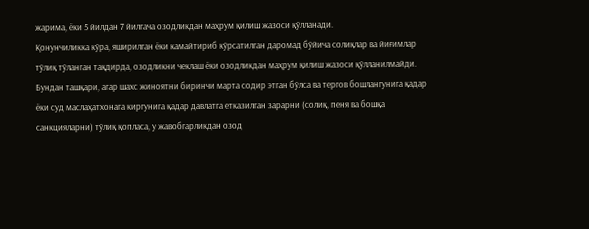жарима, ёки 5 йилдан 7 йилгача озодликдан маҳрум қилиш жазоси қўлланади.
Қонунчиликка кўра, яширилган ёки камайтириб кўрсатилган даромад бўйича солиқлар ва йиғимлар тўлиқ тўланган тақдирда, озодликни чеклаш ёки озодликдан маҳрум қилиш жазоси қўлланилмайди.
Бундан ташқари, агар шахс жиноятни биринчи марта содир этган бўлса ва тергов бошлангунига қадар ёки суд маслаҳатхонага киргунига қадар давлатга етказилган зарарни (солиқ, пеня ва бошқа санкцияларни) тўлиқ қопласа, у жавобгарликдан озод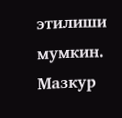этилиши мумкин.
Мазкур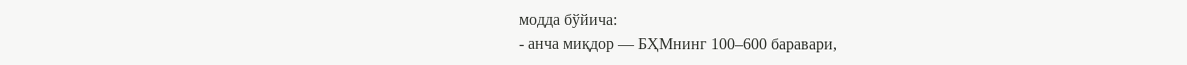модда бўйича:
- анча миқдор — БҲМнинг 100–600 баравари,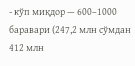- кўп миқдор — 600–1000 баравари (247,2 млн сўмдан 412 млн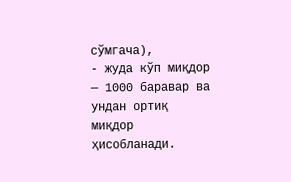сўмгача),
- жуда кўп миқдор — 1000 баравар ва ундан ортиқ миқдор ҳисобланади.